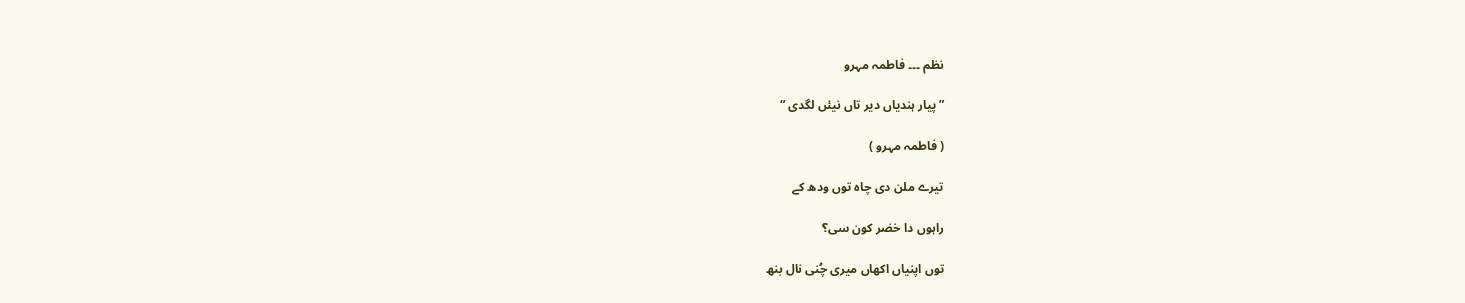نظم ۔۔۔ فاطمہ مہرو

” پیار ہندیاں دیر تاں نیئں لگدی “

( فاطمہ مہرو )

تیرے ملن دی چاہ توں ودھ کے

راہوں دا خضر کون سی؟

توں اپنیاں اکھاں میری چُنی نال بنھ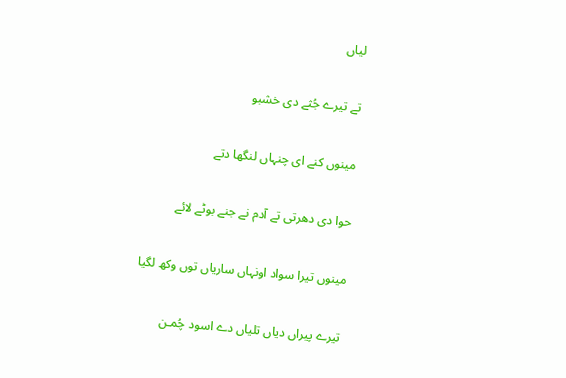لیاں

تے تیرے جُثے دی خشبو

مینوں کنے ای چنہاں لنگھا دتے

حوا دی دھرتی تے آدم نے جنے بوٹے لائے

مینوں تیرا سواد اونہاں ساریاں توں وکھ لگیا

تیرے پیراں دیاں تلیاں دے اسود چُمـن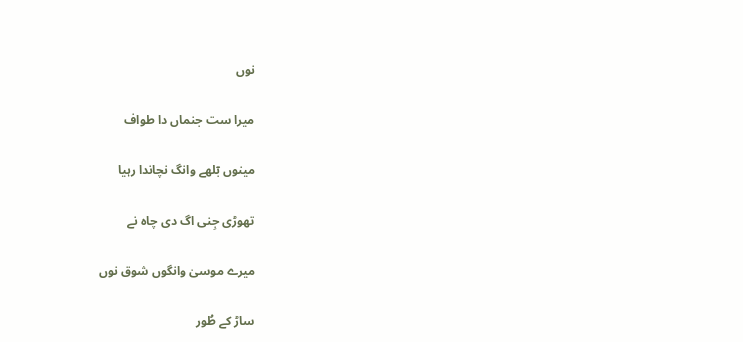نوں

میرا ست جنماں دا طواف

مینوں بۤلھے وانگ نچاندا رہیا

تھوڑی جِنی اگ دی چاہ نے

میرے موسیٰ وانگوں شوق نوں

ساڑ کے طُور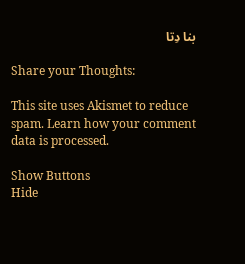بنا دِتا

Share your Thoughts:

This site uses Akismet to reduce spam. Learn how your comment data is processed.

Show Buttons
Hide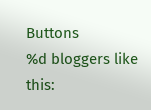Buttons
%d bloggers like this: